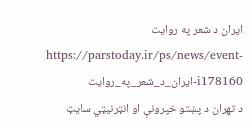ایران د شعر په روایت
https://parstoday.ir/ps/news/event-i178160-ایران_د_شعر_په_روایت
د تهران د پښتو خپرونې او انټرنیټي سایټ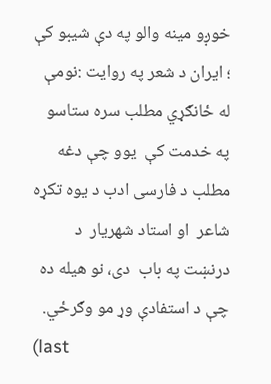خوږو مینه والو په دې شیبو کې ؛ ایران د شعر په روایت :نومې له ځانګړي مطلب سره ستاسو په خدمت کې  یوو چې دغه مطلب د فارسی ادب د یوه تکړه شاعر  او استاد شهریار  د درنښت په باب  دی، نو هیله ده چې د استفادې وړ مو وګرځي.
(last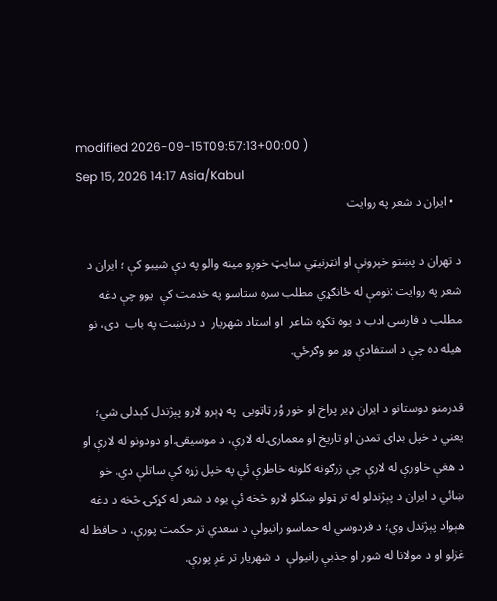modified 2026-09-15T09:57:13+00:00 )
Sep 15, 2026 14:17 Asia/Kabul
  • ایران د شعر په روایت

د تهران د پښتو خپرونې او انټرنیټي سایټ خوږو مینه والو په دې شیبو کې ؛ ایران د شعر په روایت :نومې له ځانګړي مطلب سره ستاسو په خدمت کې  یوو چې دغه مطلب د فارسی ادب د یوه تکړه شاعر  او استاد شهریار  د درنښت په باب  دی، نو هیله ده چې د استفادې وړ مو وګرځي.

قدرمنو دوستانو د ایران ډير پراخ او خور وُر ټاټوبی  په ډېرو لارو پېژندل کېدلی شي؛ یعني د خپل بډای تمدن او تاریخ او معمارۍ له لارې، د موسیقۍ او دودونو له لارې او د هغې خاورې له لارې چې زرګونه کلونه خاطرې ئې په خپل زړه کې ساتلې دي. خو ښائي د ایران د پېژندلو له تر ټولو ښکلو لارو څخه ئې یوه د شعر له کړکۍ څخه د دغه هېواد پېژندل وي؛ د فردوسي له حماسو رانیولې د سعدي تر حکمت پورې، د حافظ له غزلو او د مولانا له شور او جذبې رانیولې  د شهریار تر غږ پورې.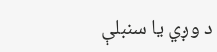د وږي یا سنبلې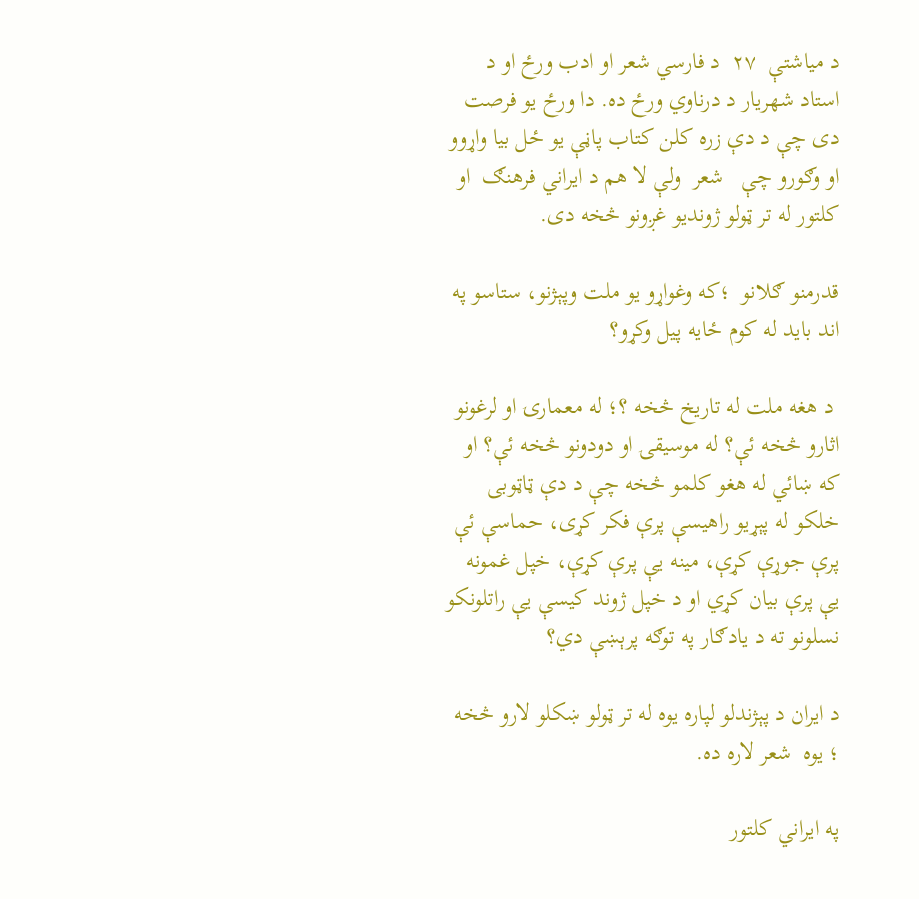د میاشتې  ۲۷  د فارسي شعر او ادب ورځ او د استاد شهریار د درناوي ورځ ده. دا ورځ یو فرصت دی چې د دې زره کلن کتاب پاڼې یو ځل بیا واړوو او وګورو چې   شعر  ولې لا هم د ایراني فرهنګ  او کلتور له تر ټولو ژوندیو غږونو څخه دی.

قدرمنو ګلانو  ؛که وغواړو یو ملت وپېژنو، ستاسو په اند باید له کوم ځایه پیل وکړو؟

 د هغه ملت له تاریخ څخه ؟؛ له معمارۍ او لرغونو اثارو څخه ئې؟ له موسیقۍ او دودونو څخه ئې؟ او که ښائي له هغو کلمو څخه چې د دې ټاټوبی  خلکو له پېړیو راهیسې پرې فکر کړی، حماسې ئې پرې جوړې کړې، مینه یې پرې کړې، خپل غمونه یې پرې بیان کړي او د خپل ژوند کیسې یې راتلونکو نسلونو ته د یادګار په توګه پرېښې دي؟

د ایران د پېژندلو لپاره یوه له تر ټولو ښکلو لارو څخه ؛ یوه  شعر لاره ده.

په ایراني کلتور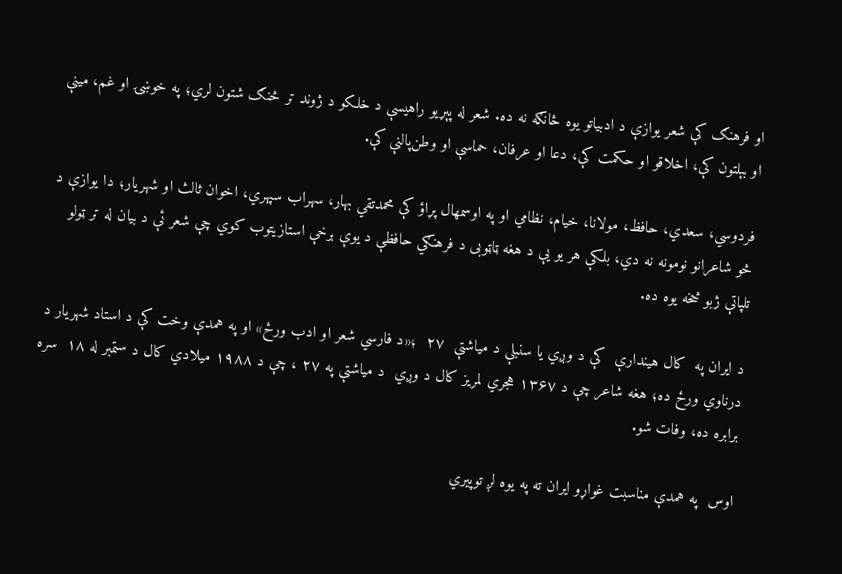او فرهنګ کې شعر یوازې د ادبیاتو یوه څانګه نه ده. شعر له پېړیو راهیسې د خلکو د ژوند تر څنګ شتون لري؛ په خوښۍ او غم، مینې او بېلتون کې، اخلاقو او حکمت کې، دعا او عرفان، حماسې او وطن‌پالنې کې.

فردوسي، سعدي، حافظ، مولانا، خیام، نظامي او په اوسمهال پړاؤ کې محمدتقي بهار، سهراب سپهري، اخوان ثالث او شهریار؛ دا یوازې د څو شاعرانو نومونه نه دي، بلکې هر یو یې د هغه ټاټوبی د فرهنګي حافظې د یوې برخې استازیتوب کوي چې شعر ئې د بیان له تر ټولو تلپاتې ژبو څخه یوه ده.

د ایران په  کال هیندارې  کې د وږي یا سنبلې د میاشتې  ۲۷  ؛«د فارسي شعر او ادب ورځ» او په همدې وخت کې د استاد شهریار د درناوي ورځ ده؛ هغه شاعر چې د ۱۳۶۷ هجري لمریز کال د وږي  د میاشتې په ۲۷ ، چې د ۱۹۸۸ میلادي کال د ستمبر له ۱۸  سره برابره ده، وفات شو.

اوس  په همدې مناسبت غواړو ایران ته په یوه لږ توپيري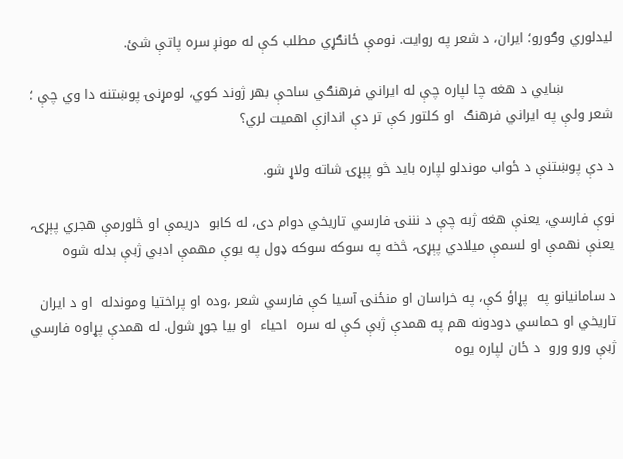لیدلوري وګورو؛ ایران، د شعر په روایت. نومې ځانګړي مطلب کې له مونږ سره پاتې شئ.

           ښايي د هغه چا لپاره چې له ایراني فرهنګي ساحې بهر ژوند کوي، لومړنۍ پوښتنه دا وي چې ؛ شعر ولې په ایراني فرهنګ  او کلتور کې تر دې اندازې اهمیت لري؟

د دې پوښتنې د ځواب موندلو لپاره باید څو پېړۍ شاته ولاړ شو.

نوې فارسي، یعنې هغه ژبه چې د نننۍ فارسي تاریخي دوام دی، له کابو  دریمې او څلورمې هجري پېړۍ، یعنې نهمې او لسمې میلادي پېړۍ، څخه په سوکه سوکه ډول په یوې مهمې ادبي ژبې بدله شوه

د سامانیانو په  پړاؤ کې، په خراسان او منځنۍ آسیا کې فارسي شعر ،وده او پراختیا وموندله  او د ایران تاریخي او حماسي دودونه هم په همدې ژبې کې له سره  احیاء  او بیا جوړ شول. له همدې پړاوه فارسي ژبې ورو ورو  د ځان لپاره یوه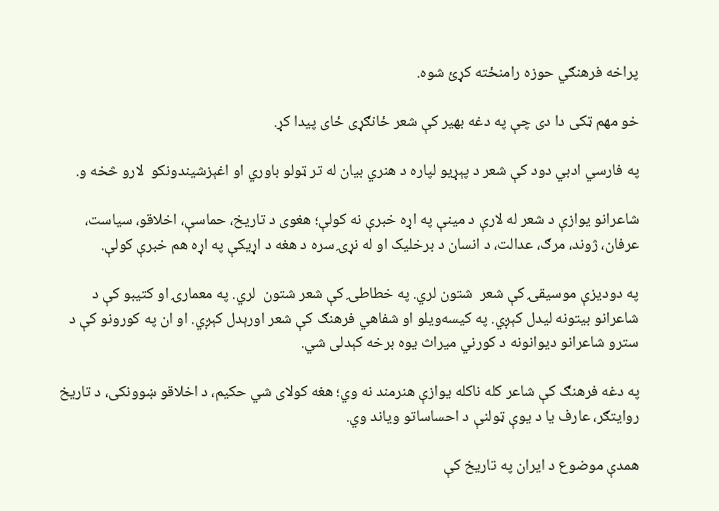پراخه فرهنګي حوزه رامنځته کړئ شوه.

خو مهم ټکی دا دی چې په دغه بهیر کې شعر ځانګړی ځای پیدا کړ.

په فارسي ادبي دود کې شعر د پېړیو لپاره د هنري بیان له تر ټولو باوري او اغېزشیندونکو  لارو څخه و.

شاعرانو یوازې د شعر له لارې د مینې په اړه خبرې نه کولې؛ هغوی د تاریخ، حماسې، اخلاقو، سیاست، عرفان، ژوند، مرګ، عدالت، د انسان د برخلیک او له نړۍ سره د هغه د اړیکې په اړه هم خبرې کولې.

په دودیزې موسیقۍ کې شعر  شتون لري. په خطاطۍ کې شعر شتون  لري. په معمارۍ او کتیبو کې د شاعرانو بیتونه لیدل کېږي. په کیسه‌ویلو او شفاهي فرهنګ کې شعر اورېدل کېږي. او ان په کورونو کې د سترو شاعرانو دیوانونه د کورني میراث یوه برخه کېدلی شي.

په دغه فرهنګ کې شاعر کله ناکله یوازې هنرمند نه وي؛ هغه کولای شي حکیم، د اخلاقو ښوونکی، د تاریخ روایتګر، عارف یا د یوې ټولنې د احساساتو ویاند وي.

همدې موضوع د ایران په تاریخ کې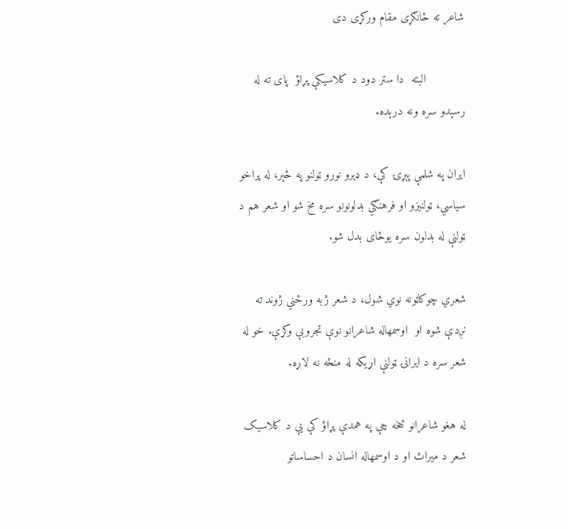شاعر ته ځانګړی مقام ورکړی دی

           البته  دا ستر دود د کلاسیکې پړاؤ  پای ته له رسېدو سره ونه درېده.

ایران په شلمې پېړۍ کې، د ډېرو نورو ټولنو په څېر، له پراخو سیاسي، ټولنیزو او فرهنګي بدلونونو سره مخ شو او شعر هم د ټولنې له بدلون سره یوځای بدل شو.

شعري چوکاټونه نوي شول، د شعر ژبه ورځني ژوند ته نږدې شوه او  اوسمهاله شاعرانو نوې تجروبې وکړې. خو له شعر سره د ایرانۍ ټولنې اړیکه له منځه نه لاړه.

له هغو شاعرانو څخه چې په همدې پړاؤ کې یې د کلاسیک شعر د میراث او د اوسمهاله انسان د احساساتو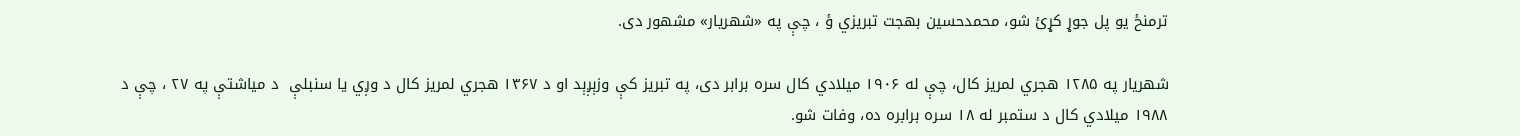ترمنځ یو پل جوړ کړئ شو، محمدحسین بهجت تبریزي ؤ ، چې په «شهریار» مشهور دی.

شهریار په ۱۲۸۵ هجري لمریز کال، چې له ۱۹۰۶ میلادي کال سره برابر دی، په تبریز کې وزېږېد او د ۱۳۶۷ هجري لمریز کال د وږي یا سنبلې  د میاشتې په ۲۷ ، چې د ۱۹۸۸ میلادي کال د ستمبر له ۱۸ سره برابره ده، وفات شو.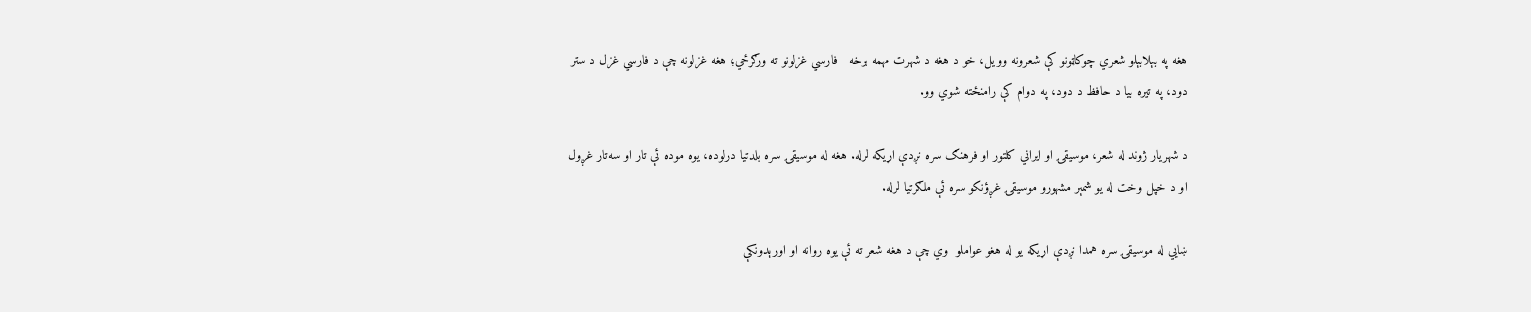هغه په بېلابېلو شعري چوکاټونو کې شعرونه وویل، خو د هغه د شهرت مهمه برخه   فارسي غزلونو ته ورګرځي؛ هغه غزلونه چې د فارسي غزل د ستر دود، په تیره بیا د حافظ د دود، په دوام کې رامنځته شوي وو.

د شهریار ژوند له شعر، موسیقۍ او ایراني کلتور او فرهنګ سره نږدې اړیکه لرله. هغه له موسیقۍ سره بلدتیا درلوده، یوه موده ئې تار او سه‌تار غږول او د خپل وخت له یو شمېر مشهورو موسیقۍ غږؤنکو سره ئې ملګرتیا لرله.

ښايي له موسیقۍ سره همدا نږدې اړیکه یو له هغو عواملو  وي چې د هغه شعر ته ئې یوه روانه او اورېدونکې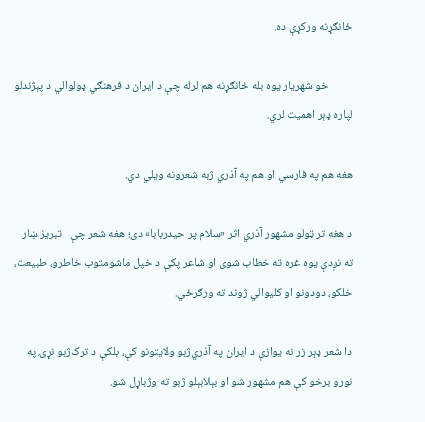ځانګړنه ورکړې ده.

         خو شهریار یوه بله ځانګړنه هم لرله چې د ایران د فرهنګي ډولوالي د پېژندلو لپاره ډېر اهمیت لري.

هغه هم په فارسي او هم په آذري ژبه شعرونه ویلي دي.

د هغه تر ټولو مشهور آذري اثر «سلام پر حیدربابا» دی؛ هغه شعر چې   تبریز ښار ته نږدې یوه غره ته خطاب شوی او شاعر پکې د خپل ماشومتوب خاطرو، طبیعت، خلکو، دودونو او کلیوالي ژوند ته ورګرځي.

دا شعر ډېر زر نه یوازې د ایران په آذري‌ژبو ولایتونو کې، بلکې د ترک‌ژبو نړۍ په نورو برخو کې هم مشهور شو او بېلابېلو ژبو ته وژباړل شو.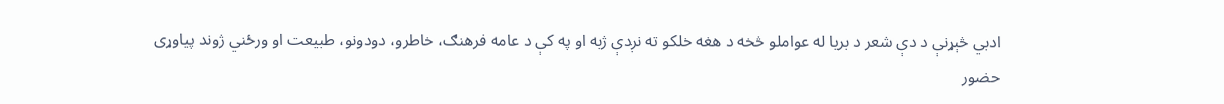ادبي څېړنې د دې شعر د بریا له عواملو څخه د هغه خلکو ته نږدې ژبه او په کې د عامه فرهنګ، خاطرو، دودونو، طبیعت او ورځني ژوند پیاوړی حضور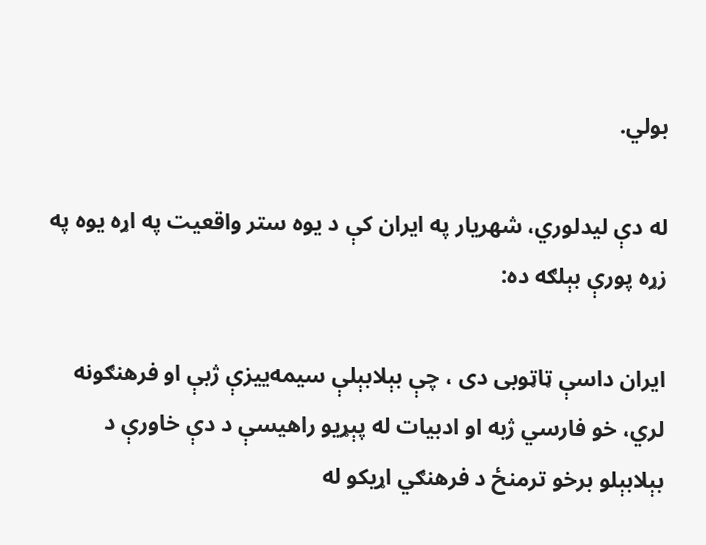بولي.

له دې لیدلوري، شهریار په ایران کې د یوه ستر واقعیت په اړه یوه په زړه پورې بېلګه ده:

ایران داسې ټاټوبی دی ، چې بېلابېلې سیمه‌ییزې ژبې او فرهنګونه لري، خو فارسي ژبه او ادبیات له پېړیو راهیسې د دې خاورې د بېلابېلو برخو ترمنځ د فرهنګي اړیکو له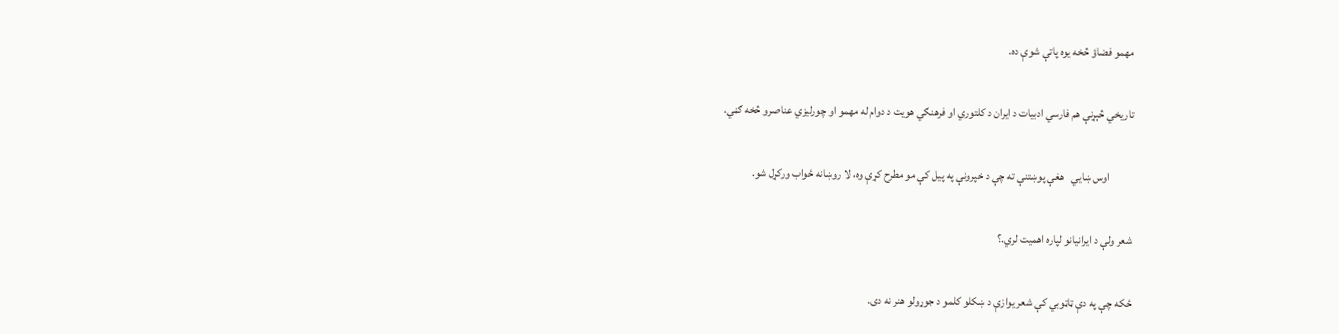مهمو فضاؤ څخه یوه پاتې شوې ده.

تاریخي څېړنې هم فارسي ادبیات د ایران د کلتوري او فرهنګي هویت د دوام له مهمو او چورلیزي عناصرو څخه ګڼي.

          اوس ښايي   هغې پوښتنې ته چې د خپرونې په پیل کې مو مطرح کړې وه، لا روښانه ځواب ورکړل شو.

شعر ولې د ایرانیانو لپاره اهمیت لري.؟

ځکه چې په دې ټاټوبي کې شعر یوازې د ښکلو کلمو د جوړولو هنر نه دی.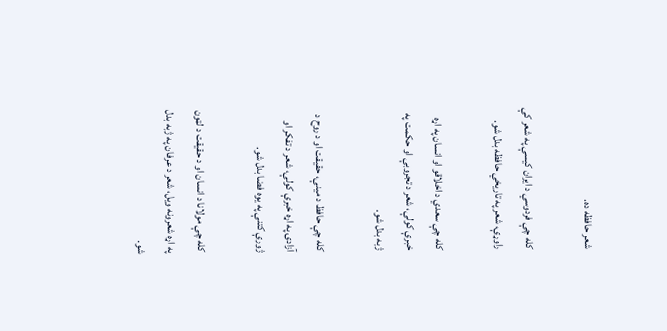شعر حافظه ده.

کله چې فردوسي د ایران کیسې په شعر کې راوړې، شعر په تاریخي حافظه بدل شو.

کله چې سعدي د اخلاقو او انسان په اړه خبرې کولې، شعر د تجروبې او حکمت په ژبه بدل شو.

کله چې حافظ د مینې، حقیقت او د روح د آزادۍ په اړه خبرې کولې، شعر د تفکر او ژورې کتنې په یوه فضا بدل شو.

کله چې مولانا د انسان او د حقیقت د لټون په اړه شعرونه ویل، شعر د عرفان په ژبه بدل شو.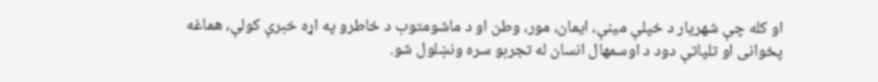او کله چې شهریار د خپلې مینې، ایمان، مور، وطن او د ماشومتوب د خاطرو په اړه خبرې کولې، هماغه پخوانی او تلپاتې دود د اوسمهال انسان له تجربو سره ونښلول شو.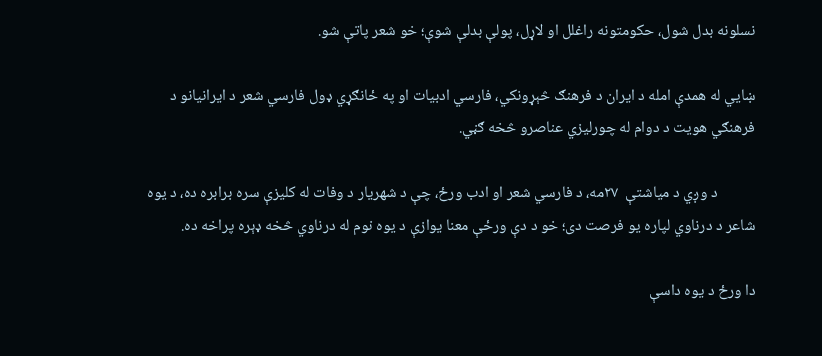نسلونه بدل شول، حکومتونه راغلل او لاړل، پولې بدلې شوې؛ خو شعر پاتې شو.

ښايي له همدې امله د ایران د فرهنګ څېړونکي، فارسي ادبیات او په ځانګړي ډول فارسي شعر د ایرانیانو د فرهنګي هویت د دوام له چورلیزي عناصرو څخه ګڼي.

           د وږي د میاشتې  ۲۷مه، د فارسي شعر او ادب ورځ، چې د شهریار د وفات له کلیزې سره برابره ده، د یوه شاعر د درناوي لپاره یو فرصت دی؛ خو د دې ورځې معنا یوازې د یوه نوم له درناوي څخه ډېره پراخه ده.

دا ورځ د یوه داسې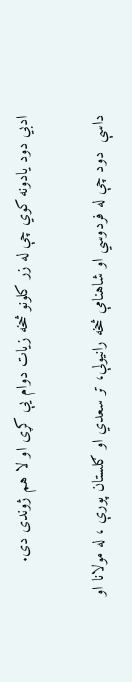ادبي دود یادونه کوي چې له زر کلونو څخه زیات دوام یې کړی او لا هم ژوندی دی.

داسې  دود چې له فردوسي او شاهنامې څخه رانیولې، تر سعدي او ګلستان پورې ، له مولانا او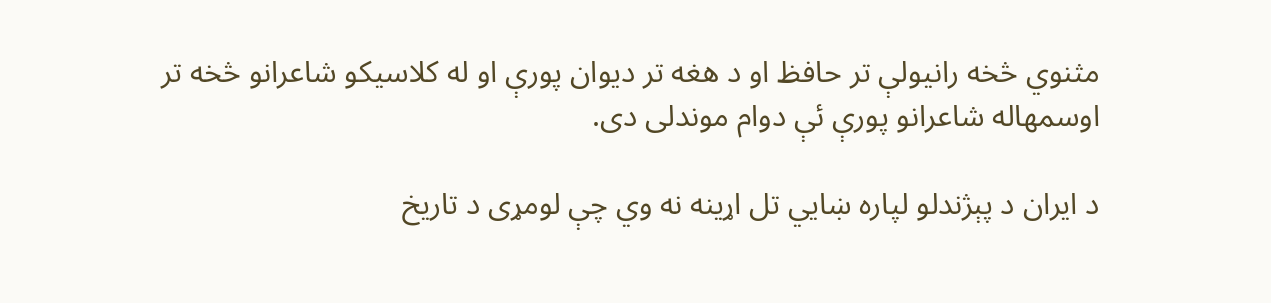مثنوي څخه رانیولې تر حافظ او د هغه تر دیوان پورې او له کلاسیکو شاعرانو څخه تر  اوسمهاله شاعرانو پورې ئې دوام موندلی دی.

د ایران د پېژندلو لپاره ښايي تل اړینه نه وي چې لومړی د تاریخ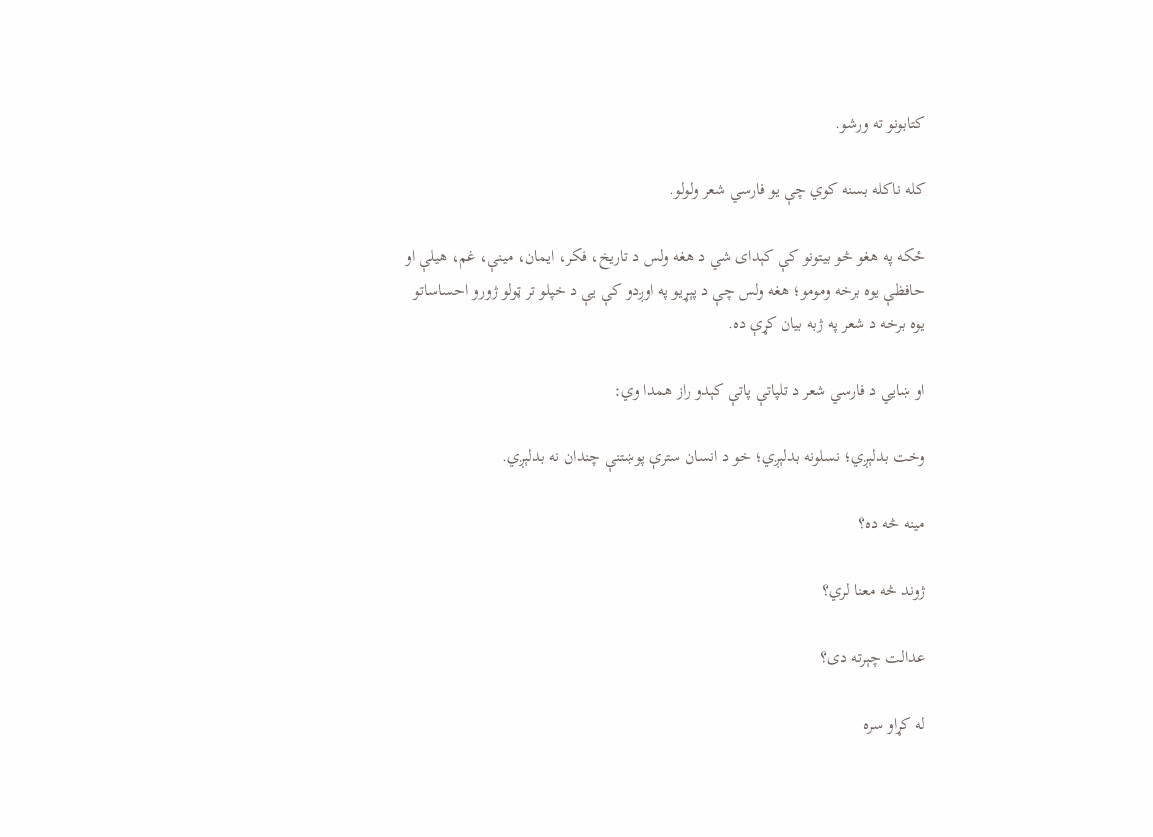کتابونو ته ورشو.

کله ناکله بسنه کوي چې یو فارسي شعر ولولو.

ځکه په هغو څو بیتونو کې کېدای شي د هغه ولس د تاریخ، فکر، ایمان، مینې، غم، هیلې او حافظې یوه برخه ومومو؛ هغه ولس چې د پېړیو په اوږدو کې یې د خپلو تر ټولو ژورو احساساتو یوه برخه د شعر په ژبه بیان کړې ده.

او ښايي د فارسي شعر د تلپاتې پاتې کېدو راز همدا وي:

وخت بدلېږي؛ نسلونه بدلېږي؛ خو د انسان سترې پوښتنې چندان نه بدلېږي.

مینه څه ده؟

ژوند څه معنا لري؟

عدالت چېرته دی؟

له کړاو سره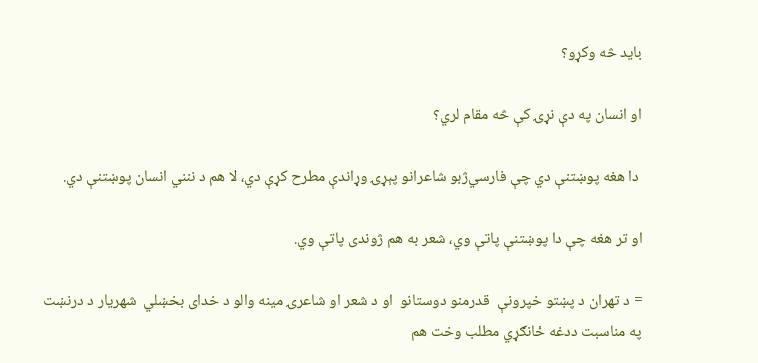باید څه وکړو؟

او انسان په دې نړۍ کې څه مقام لري؟

 دا هغه پوښتنې دي چې فارسي‌ژبو شاعرانو پېړۍ وړاندې مطرح کړې دي، لا هم د ننني انسان پوښتنې دي.

او تر هغه چې دا پوښتنې پاتې وي، شعر به هم ژوندی پاتې وي.

= د تهران د پښتو خپرونې  قدرمنو دوستانو  او د شعر او شاعرۍ مینه والو د خدای بخښلي  شهریار د درنښت په مناسبت ددغه ځانګړي مطلب وخت هم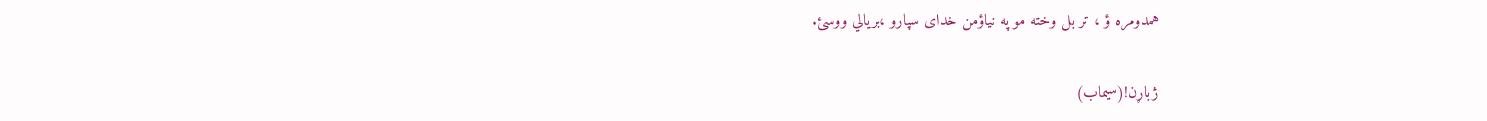همدومره ؤ ، تر بل وخته مو په نیاؤمن خدای سپارو ،بریالي ووسئ.

ژباړن!(سیماب)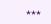***